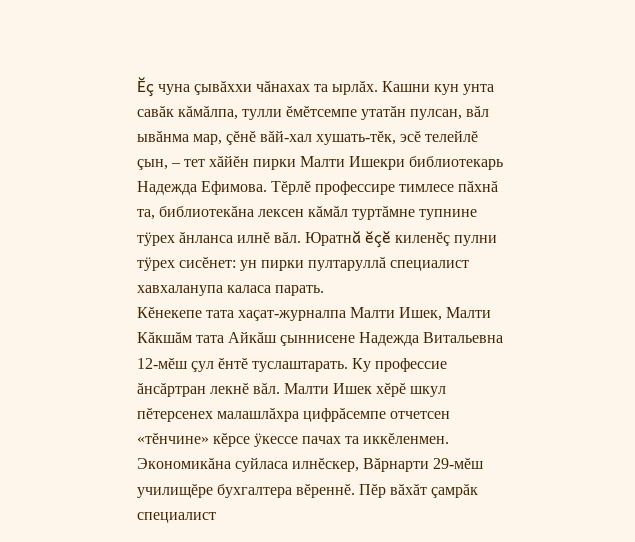Ĕç чуна çывăххи чăнахах та ырлăх. Кашни кун унта савăк кăмăлпа, тулли ĕмĕтсемпе утатăн пулсан, вăл ывăнма мар, çĕнĕ вăй-хал хушать-тĕк, эсĕ телейлĕ çын, – тет хăйĕн пирки Малти Ишекри библиотекарь Надежда Ефимова. Тĕрлĕ профессире тимлесе пăхнă та, библиотекăна лексен кăмăл туртăмне тупнине тÿрех ăнланса илнĕ вăл. Юратнă ĕçĕ киленĕç пулни тÿрех сисĕнет: ун пирки пултаруллă специалист хавхаланупа каласа парать.
Кĕнекепе тата хаçат-журналпа Малти Ишек, Малти Кăкшăм тата Айкăш çыннисене Надежда Витальевна 12-мĕш çул ĕнтĕ туслаштарать. Ку профессие ăнсăртран лекнĕ вăл. Малти Ишек хĕрĕ шкул пĕтерсенех малашлăхра цифрăсемпе отчетсен «тĕнчине» кĕрсе ÿкессе пачах та иккĕленмен. Экономикăна суйласа илнĕскер, Вăрнарти 29-мĕш училищĕре бухгалтера вĕреннĕ. Пĕр вăхăт çамрăк специалист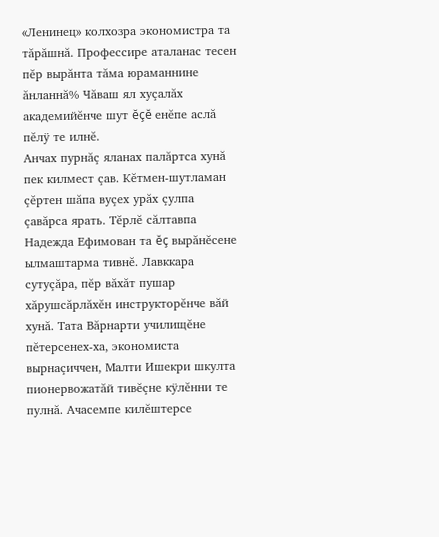«Ленинец» колхозра экономистра та тăрăшнă. Профессире аталанас тесен пĕр вырăнта тăма юраманнине ăнланнă% Чăваш ял хуçалăх академийĕнче шут ĕçĕ енĕпе аслă пĕлÿ те илнĕ.
Анчах пурнăç яланах палăртса хунă пек килмест çав. Кĕтмен-шутламан çĕртен шăпа вуçех урăх çулпа çавăрса ярать. Тĕрлĕ сăлтавпа Надежда Ефимован та ĕç вырăнĕсене ылмаштарма тивнĕ. Лавккара сутуçăра, пĕр вăхăт пушар хăрушсăрлăхĕн инструкторĕнче вăй хунă. Тата Вăрнарти училищĕне пĕтерсенех-ха, экономиста вырнаçиччен, Малти Ишекри шкулта пионервожатăй тивĕçне кÿлĕнни те пулнă. Ачасемпе килĕштерсе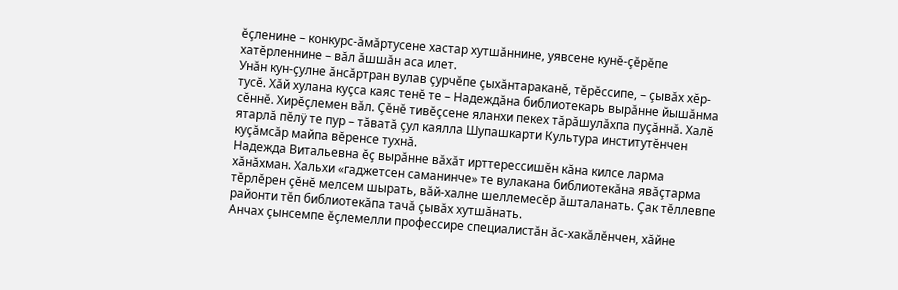ĕçленине – конкурс-ăмăртусене хастар хутшăннине, уявсене кунĕ-çĕрĕпе хатĕрленнине – вăл ăшшăн аса илет.
Унăн кун-çулне ăнсăртран вулав çурчĕпе çыхăнтараканĕ, тĕрĕссипе, – çывăх хĕр-тусĕ. Хăй хулана куçса каяс тенĕ те – Надеждăна библиотекарь вырăнне йышăнма сĕннĕ. Хирĕçлемен вăл. Çĕнĕ тивĕçсене яланхи пекех тăрăшулăхпа пуçăннă. Халĕ ятарлă пĕлÿ те пур – тăватă çул каялла Шупашкарти Культура институтĕнчен куçăмсăр майпа вĕренсе тухнă.
Надежда Витальевна ĕç вырăнне вăхăт ирттерессишĕн кăна килсе ларма хăнăхман. Хальхи «гаджетсен саманинче» те вулакана библиотекăна явăçтарма тĕрлĕрен çĕнĕ мелсем шырать, вăй-халне шеллемесĕр ăшталанать. Çак тĕллевпе районти тĕп библиотекăпа тачă çывăх хутшăнать.
Анчах çынсемпе ĕçлемелли профессире специалистăн ăс-хакăлĕнчен, хăйне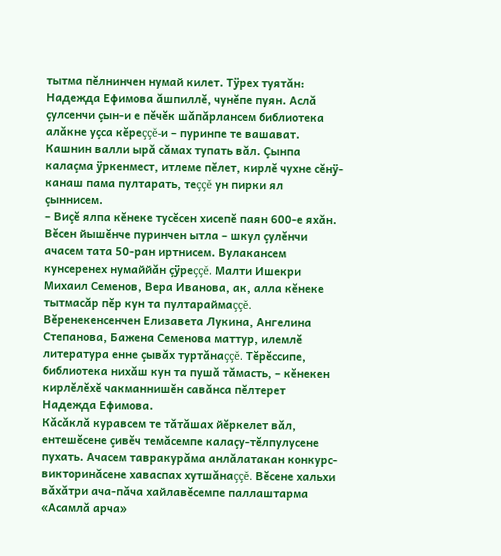тытма пĕлнинчен нумай килет. Тÿрех туятăн: Надежда Ефимова ăшпиллĕ, чунĕпе пуян. Аслă çулсенчи çын-и е пĕчĕк шăпăрлансем библиотека алăкне уçса кĕреççĕ-и – пуринпе те вашават. Кашнин валли ырă сăмах тупать вăл. Çынпа калаçма ÿркенмест, итлеме пĕлет, кирлĕ чухне сĕнÿ-канаш пама пултарать, теççĕ ун пирки ял çыннисем.
– Виçĕ ялпа кĕнеке тусĕсен хисепĕ паян 600-е яхăн. Вĕсен йышĕнче пуринчен ытла – шкул çулĕнчи ачасем тата 50-ран иртнисем. Вулакансем кунсеренех нумаййăн çÿреççĕ. Малти Ишекри Михаил Семенов, Вера Иванова, ак, алла кĕнеке тытмасăр пĕр кун та пултараймаççĕ. Вĕренекенсенчен Елизавета Лукина, Ангелина Степанова, Бажена Семенова маттур, илемлĕ литература енне çывăх туртăнаççĕ. Тĕрĕссипе, библиотека нихăш кун та пушă тăмасть, – кĕнекен кирлĕлĕхĕ чакманнишĕн савăнса пĕлтерет Надежда Ефимова.
Кăсăклă куравсем те тăтăшах йĕркелет вăл, ентешĕсене çивĕч темăсемпе калаçу-тĕлпулусене пухать. Ачасем тавракурăма анлăлатакан конкурс-викторинăсене хаваспах хутшăнаççĕ. Вĕсене хальхи вăхăтри ача-пăча хайлавĕсемпе паллаштарма «Асамлă арча»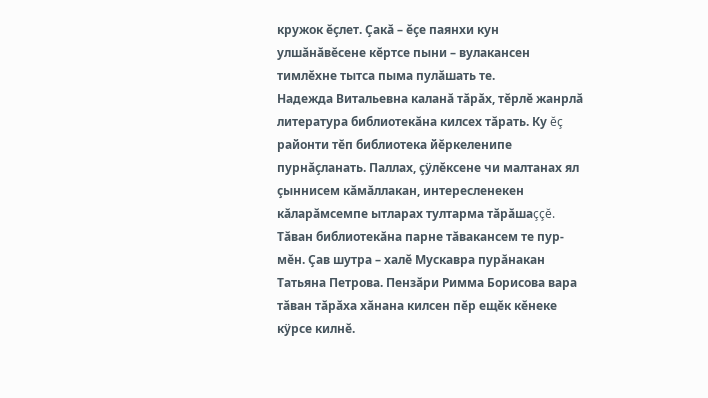кружок ĕçлет. Çакă – ĕçе паянхи кун улшăнăвĕсене кĕртсе пыни – вулакансен тимлĕхне тытса пыма пулăшать те.
Надежда Витальевна каланă тăрăх, тĕрлĕ жанрлă литература библиотекăна килсех тăрать. Ку ĕç районти тĕп библиотека йĕркеленипе пурнăçланать. Паллах, çÿлĕксене чи малтанах ял çыннисем кăмăллакан, интересленекен кăларăмсемпе ытларах тултарма тăрăшаççĕ.
Тăван библиотекăна парне тăвакансем те пур-мĕн. Çав шутра – халĕ Мускавра пурăнакан Татьяна Петрова. Пензăри Римма Борисова вара тăван тăрăха хăнана килсен пĕр ещĕк кĕнеке кÿрсе килнĕ.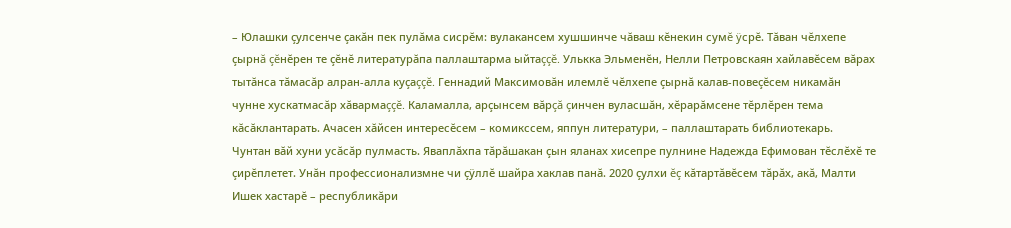– Юлашки çулсенче çакăн пек пулăма сисрĕм: вулакансем хушшинче чăваш кĕнекин сумĕ ÿсрĕ. Тăван чĕлхепе çырнă çĕнĕрен те çĕнĕ литературăпа паллаштарма ыйтаççĕ. Улькка Эльменĕн, Нелли Петровскаян хайлавĕсем вăрах тытăнса тăмасăр алран-алла куçаççĕ. Геннадий Максимовăн илемлĕ чĕлхепе çырнă калав-повеçĕсем никамăн чунне хускатмасăр хăвармаççĕ. Каламалла, арçынсем вăрçă çинчен вуласшăн, хĕрарăмсене тĕрлĕрен тема кăсăклантарать. Ачасен хăйсен интересĕсем – комикссем, яппун литератури, – паллаштарать библиотекарь.
Чунтан вăй хуни усăсăр пулмасть. Яваплăхпа тăрăшакан çын яланах хисепре пулнине Надежда Ефимован тĕслĕхĕ те çирĕплетет. Унăн профессионализмне чи çÿллĕ шайра хаклав панă. 2020 çулхи ĕç кăтартăвĕсем тăрăх, акă, Малти Ишек хастарĕ – республикăри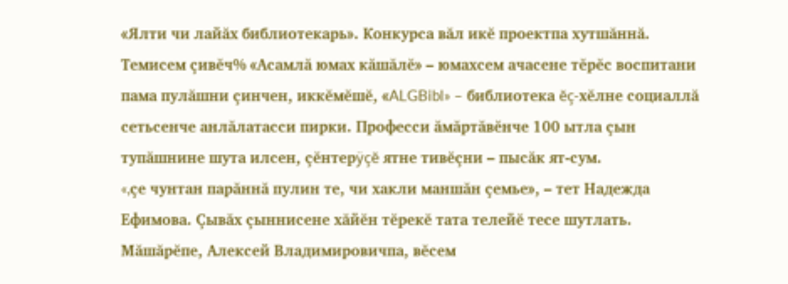«Ялти чи лайăх библиотекарь». Конкурса вăл икĕ проектпа хутшăннă. Темисем çивĕч% «Асамлă юмах кăшăлĕ» – юмахсем ачасене тĕрĕс воспитани пама пулăшни çинчен, иккĕмĕшĕ, «ALGBibl» – библиотека ĕç-хĕлне социаллă сетьсенче анлăлатасси пирки. Професси ăмăртăвĕнче 100 ытла çын тупăшнине шута илсен, çĕнтерÿçĕ ятне тивĕçни – пысăк ят-сум.
«,çе чунтан парăннă пулин те, чи хакли маншăн çемье», – тет Надежда Ефимова. Çывăх çыннисене хăйĕн тĕрекĕ тата телейĕ тесе шутлать. Мăшăрĕпе, Алексей Владимировичпа, вĕсем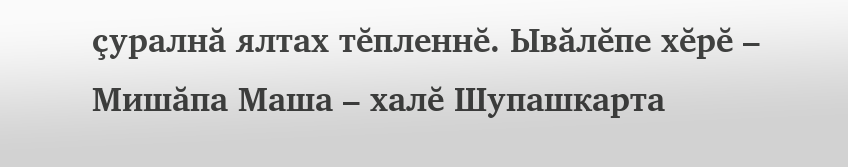çуралнă ялтах тĕпленнĕ. Ывăлĕпе хĕрĕ – Мишăпа Маша – халĕ Шупашкарта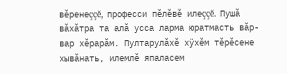вĕренеççĕ, професси пĕлĕвĕ илеççĕ. Пушă вăхăтра та алă усса ларма юратмасть вăр-вар хĕрарăм. Пултарулăхĕ хÿхĕм тĕрĕсене хывăнать, илемлĕ япаласем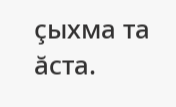çыхма та ăста.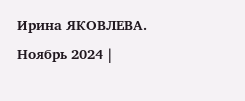Ирина ЯКОВЛЕВА.
Ноябрь 2024 |